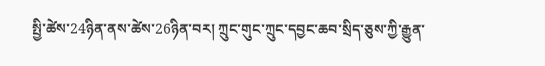སྤྱི་ཚེས་24ཉིན་ནས་ཚེས་26ཉིན་བར། ཀྲུང་གུང་ཀྲུང་དབྱང་ཆབ་སྲིད་ཅུས་ཀྱི་རྒྱུན་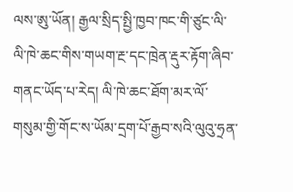ལས་ཨུ་ཡོན། རྒྱལ་སྲིད་སྤྱི་ཁྱབ་ཁང་གི་ཙུང་ལི་ལི་ཁེ་ཆང་གིས་གཡག་རྔ་དང་ཁྲེན་རྡུར་རྟོག་ཞིབ་གནང་ཡོད་པ་རེད། ལི་ཁེ་ཆང་ཐོག་མར་ལོ་གསུམ་གྱི་གོང་ས་ཡོམ་དྲག་པོ་རྒྱབ་སའི་ལུའུ་ཧྲན་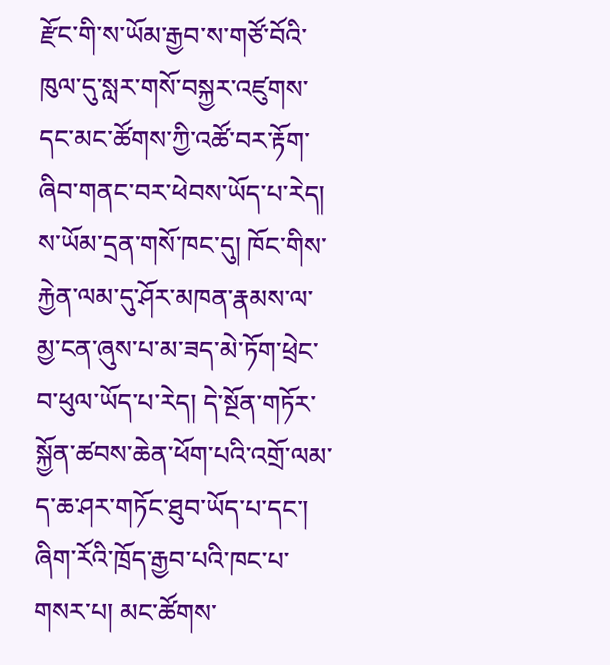རྫོང་གི་ས་ཡོམ་རྒྱབ་ས་གཙོ་བོའི་ཁུལ་དུ་སླར་གསོ་བསྐྱར་འཛུགས་དང་མང་ཚོགས་ཀྱི་འཚོ་བར་རྟོག་ཞིབ་གནང་བར་ཕེབས་ཡོད་པ་རེད། ས་ཡོམ་དྲན་གསོ་ཁང་དུ། ཁོང་གིས་རྐྱེན་ལམ་དུ་ཤོར་མཁན་རྣམས་ལ་མྱ་ངན་ཞུས་པ་མ་ཟད་མེ་ཏོག་ཕྲེང་བ་ཕུལ་ཡོད་པ་རེད། དེ་སྔོན་གཏོར་སྐྱོན་ཚབས་ཆེན་ཕོག་པའི་འགྲོ་ལམ་ད་ཆ་ཤར་གཏོང་ཐུབ་ཡོད་པ་དང་། ཞིག་རོའི་ཁྲོད་རྒྱབ་པའི་ཁང་པ་གསར་པ། མང་ཚོགས་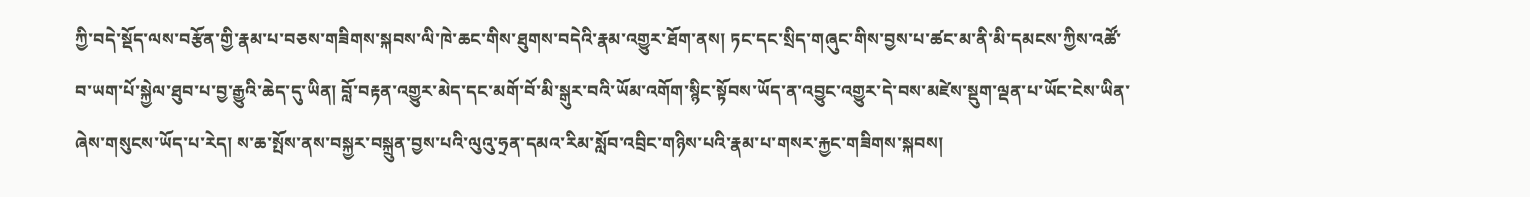ཀྱི་བདེ་སྡོད་ལས་བརྩོན་གྱི་རྣམ་པ་བཅས་གཟིགས་སྐབས་ལི་ཁེ་ཆང་གིས་ཐུགས་བདེའི་རྣམ་འགྱུར་ཐོག་ནས། ཏང་དང་སྲིད་གཞུང་གིས་བྱས་པ་ཚང་མ་ནི་མི་དམངས་ཀྱིས་འཚོ་བ་ཡག་པོ་སྐྱེལ་ཐུབ་པ་བྱ་རྒྱུའི་ཆེད་དུ་ཡིན། བློ་བརྟན་འགྱུར་མེད་དང་མགོ་བོ་མི་སྒུར་བའི་ཡོམ་འགོག་སྙིང་སྟོབས་ཡོད་ན་འབྱུང་འགྱུར་དེ་བས་མཛེས་སྡུག་ལྡན་པ་ཡོང་ངེས་ཡིན་ཞེས་གསུངས་ཡོད་པ་རེད། ས་ཆ་སྤོས་ནས་བསྐྱར་བསྐྲུན་བྱས་པའི་ལུའུ་ཧྲན་དམའ་རིམ་སློབ་འབྲིང་གཉིས་པའི་རྣམ་པ་གསར་རྐྱང་གཟིགས་སྐབས།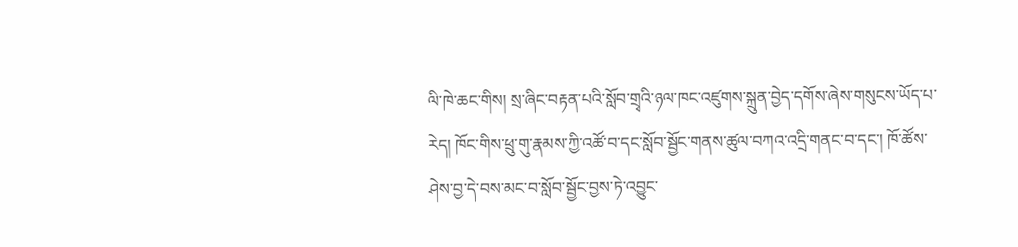ལི་ཁེ་ཆང་གིས། སྲ་ཞིང་བརྟན་པའི་སློབ་གྲྭའི་ཉལ་ཁང་འཛུགས་སྐྲུན་བྱེད་དགོས་ཞེས་གསུངས་ཡོད་པ་རེད། ཁོང་གིས་ཕྲུ་གུ་རྣམས་ཀྱི་འཚོ་བ་དང་སློབ་སྦྱོང་གནས་ཚུལ་བཀའ་འདྲི་གནང་བ་དང་། ཁོ་ཚོས་ཤེས་བྱ་དེ་བས་མང་བ་སློབ་སྦྱོང་བྱས་ཏེ་འབྱུང་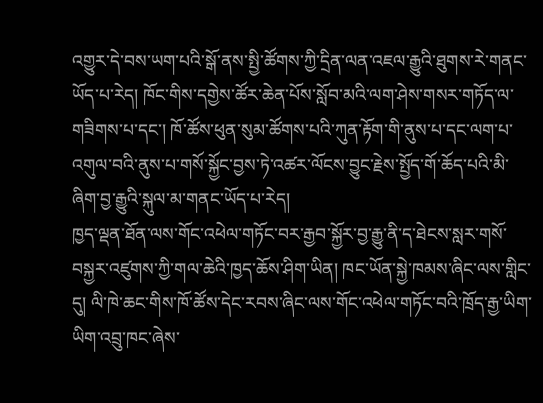འགྱུར་དེ་བས་ཡག་པའི་སྒོ་ནས་སྤྱི་ཚོགས་ཀྱི་དྲིན་ལན་འཇལ་རྒྱུའི་ཐུགས་རེ་གནང་ཡོད་པ་རེད། ཁོང་གིས་དགྱེས་ཚོར་ཆེན་པོས་སློབ་མའི་ལག་ཤེས་གསར་གཏོད་ལ་གཟིགས་པ་དང་། ཁོ་ཚོས་ཕུན་སུམ་ཚོགས་པའི་ཀུན་རྟོག་གི་ནུས་པ་དང་ལག་པ་འགུལ་བའི་ནུས་པ་གསོ་སྐྱོང་བྱས་ཏེ་འཚར་ལོངས་བྱུང་རྗེས་སྤྱོད་གོ་ཆོད་པའི་མི་ཞིག་བྱ་རྒྱུའི་སྐུལ་མ་གནང་ཡོད་པ་རེད།
ཁྱད་ལྡན་ཐོན་ལས་གོང་འཕེལ་གཏོང་བར་རྒྱབ་སྐྱོར་བྱ་རྒྱུ་ནི་ད་ཐེངས་སླར་གསོ་བསྐྱར་འཛུགས་ཀྱི་གལ་ཆེའི་ཁྱད་ཆོས་ཤིག་ཡིན། ཁང་ཡོན་སྐྱེ་ཁམས་ཞིང་ལས་གླིང་དུ། ལི་ཁེ་ཆང་གིས་ཁོ་ཚོས་དེང་རབས་ཞིང་ལས་གོང་འཕེལ་གཏོང་བའི་ཁྲོད་རྒྱ་ཡིག་ཡིག་འབྲུ་ཁང་ཞེས་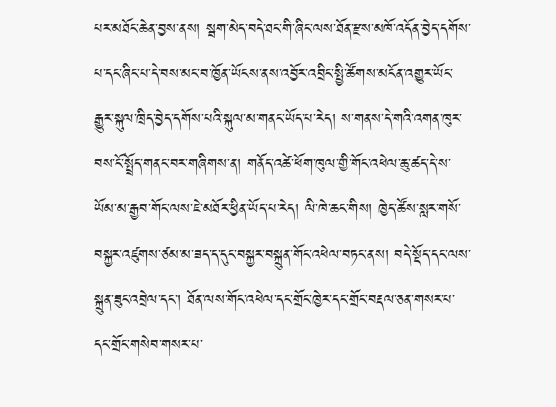པར་མཐོང་ཆེན་བྱས་ནས། སྦག་མེད་བདེ་ཐང་གི་ཞིང་ལས་ཐོན་རྫས་མཁོ་འདོན་བྱེད་དགོས་པ་དང་ཞིང་པ་དེ་བས་མང་བ་ཁྱོན་ཡོངས་ནས་འབྱོར་འབྲིང་སྤྱི་ཚོགས་མངོན་འགྱུར་ཡོང་རྒྱུར་སྐུལ་ཁྲིད་བྱེད་དགོས་པའི་སྐུལ་མ་གནང་ཡོད་པ་རེད། ས་གནས་དེ་གའི་འགན་ཁུར་བས་ངོ་སྤྲོད་གནང་བར་གཞིགས་ན། གནོད་འཚེ་ཕོག་ཁུལ་གྱི་གོང་འཕེལ་ཆུ་ཚད་དེ་ས་ཡོམ་མ་རྒྱབ་གོང་ལས་ཇེ་མཐོར་ཕྱིན་ཡོད་པ་རེད། ལི་ཁེ་ཆང་གིས། ཁྱེད་ཚོས་སླར་གསོ་བསྐྱར་འཛུགས་ཙམ་མ་ཟད་ད་དུང་བསྐྱར་བསྐྲུན་གོང་འཕེལ་བཏང་ནས། བདེ་སྡོད་དང་ལས་སྐྲུན་ཟུང་འབྲེལ་དང་། ཐོན་ལས་གོང་འཕེལ་དང་གྲོང་ཁྱེར་དང་གྲོང་བརྡལ་ཅན་གསར་པ་དང་གྲོང་གསེབ་གསར་པ་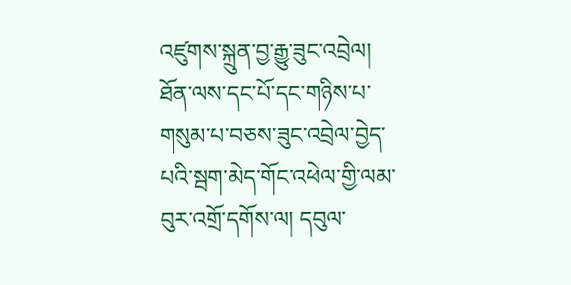འཛུགས་སྐྲུན་བྱ་རྒྱུ་ཟུང་འབྲེལ། ཐོན་ལས་དང་པོ་དང་གཉིས་པ་གསུམ་པ་བཅས་ཟུང་འབྲེལ་བྱེད་པའི་སྦག་མེད་གོང་འཕེལ་གྱི་ལམ་བུར་འགྲོ་དགོས་ལ། དབུལ་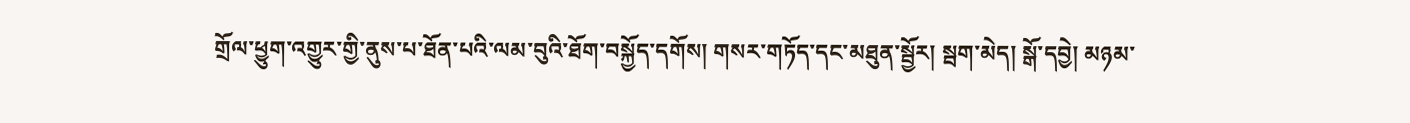གྲོལ་ཕྱུག་འགྱུར་གྱི་ནུས་པ་ཐོན་པའི་ལམ་བུའི་ཐོག་བསྐྱོད་དགོས། གསར་གཏོད་དང་མཐུན་སྦྱོར། སྦག་མེད། སྒོ་དབྱེ། མཉམ་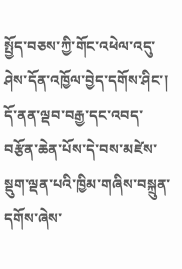སྤྱོད་བཅས་ཀྱི་གོང་འཕེལ་འདུ་ཤེས་དོན་འཁྱོལ་བྱེད་དགོས་ཤིང་། དོ་ནན་ལྡབ་བརྒྱ་དང་འབད་བརྩོན་ཆེན་པོས་དེ་བས་མཛེས་སྡུག་ལྡན་པའི་ཁྱིམ་གཞིས་བསྐྲུན་དགོས་ཞེས་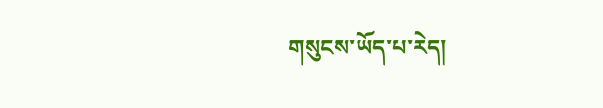གསུངས་ཡོད་པ་རེད།